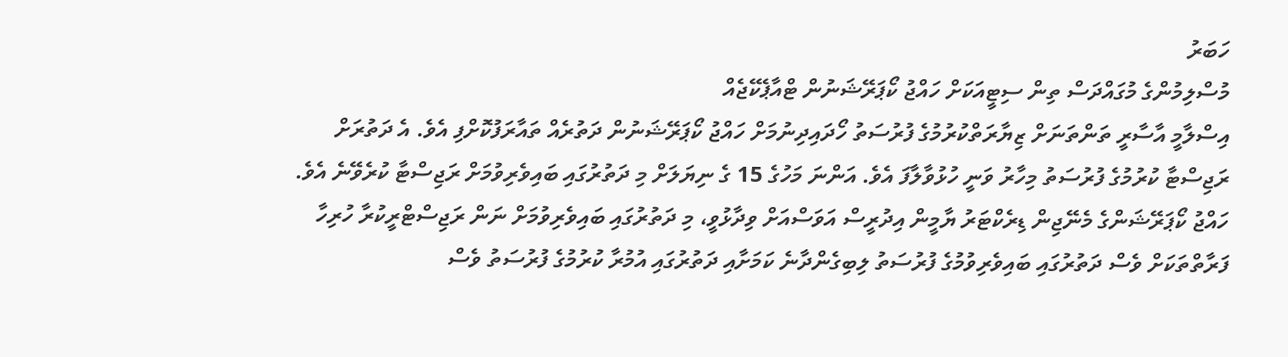ހަބަރު
މުސްލިމުންގެ މުގައްދަސް ތިން ސިޓީއަކަށް ހައްޖު ކޯޕަރޭޝަނުން ޓްއާޕެކޭޖެއް
އިސްލާމީ އާސާރީ ތަންތަނަށް ޒިޔާރަތްކުރުމުގެ ފުރުސަތު ހޯދައިދިނުމަށް ހައްޖު ކޯޕަރޭޝަނުން ދަތުރެއް ތައާރަފުކޮށްފި އެވެ. އެ ދަތުރަށް ރަޖިސްޓާ ކުރުމުގެ ފުރުސަތު މިހާރު ވަނީ ހުޅުވާލާފަ އެވެ. އަންނަ މަހުގެ 15 ގެ ނިޔަލަށް މި ދަތުރުގައި ބައިވެރިވުމަށް ރަޖިސްޓާ ކުރެވޭނެ އެވެ.
ހައްޖު ކޯޕަރޭޝަންގެ މެނޭޖިން ޑިރެކްޓަރު ޔާމީން އިދުރީސް އަވަސްއަށް ވިދާޅުވީ، މި ދަތުރުގައި ބައިވެރިވުމަށް ނަން ރަޖިސްޓްރީކުރާ ހުރިހާ ފަރާތްތަކަށް ވެސް ދަތުރުގައި ބައިވެރިވުމުގެ ފުރުސަތު ލިބިގެންދާނެ ކަމަށާއި ދަތުރުގައި އުމުރާ ކުރުމުގެ ފުރުސަތު ވެސް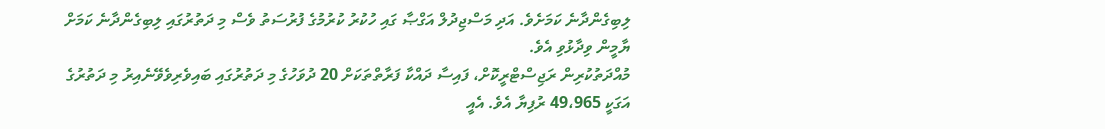ލިބިގެންދާނެ ކަމަށެވެ. އަދި މަސްޖިދުލް އަގްޞާ ގައި ހުކުރު ކުރުމުގެ ފުރުސަތު ވެސް މި ދަތުރުގައި ލިބިގެންދާނެ ކަމަށް ޔާމީން ވިދާޅުވި އެވެ.
މުއްދަތުކުރިން ރަޖިސްޓްރީކޮށް، ފައިސާ ދައްކާ ފަރާތްތަކަށް 20 ދުވަހުގެ މި ދަތުރުގައި ބައިވެރިވެވޭނެއިރު މި ދަތުރުގެ އަގަކީ 49،965 ރުފިޔާ އެވެ. އެއީ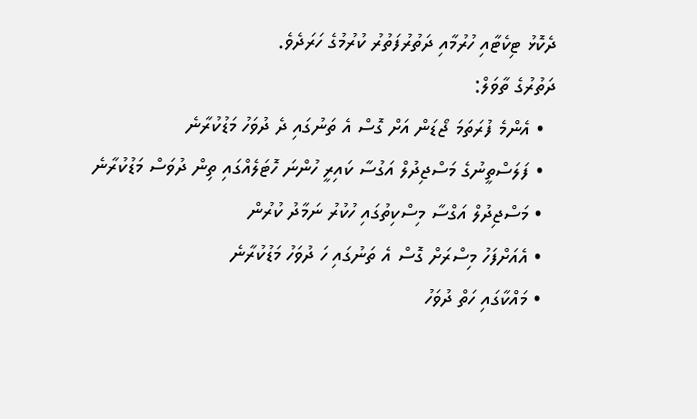ދެކޮޅު ޓިކެޓާއި ހުރުމާއި ދަތުރުފަތުރު ކުރުމުގެ ހަރަދެވެ.
ދަތުރުގެ ތާވަލް:
  • އެންމެ ފުރަތަމަ ޖޯޑަން އަށް ގޮސް އެ ތަނުގައި ދެ ދުވަހު މަޑުކުރާނެ
  • ފަލަސްތީނުގެ މަސްޖިދުލް އަގުސާ ކައިރީ ހުންނަ ހޮޓަލެއްގައި ތިން ދުވަސް މަޑުކުރާނެ
  • މަސްޖިދުލް އަގްސާ މިސްކިތުގައި ހުކުރު ނަމާދު ކުރުން
  • އެއަށްފަހު މިސްރަށް ގޮސް އެ ތަނުގައި ހަ ދުވަހު މަޑުކުރާނެ
  • މައްކާގައި ހަތް ދުވަހު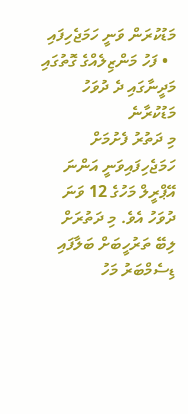މަޑުކުރަން ވަނީ ހަމަޖެހިފައި
  • ފަހު މަންޒިލެއްގެ ގޮތުގައި މަދީނާގައި ދެ ދުވަހު މަޑުކުރާނެ
މި ދަތުރު ފެށުމަށް ހަމަޖެހިފައިވަނީ އަންނަ އޭޕްރީލް މަހުގެ 12 ވަނަ ދުވަހު އެވެ. މި ދަތުރަށް ލިބޭ ތަރުހީބަށް ބަލާފައި ޑިސެމްބަރު މަހު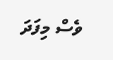ވެސް މިފަދަ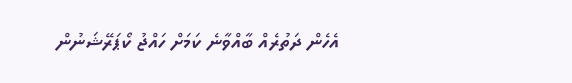އެހެން ދަތުރެއް ބާއްވާނެ ކަމަށް ހައްޖު ކޯޕަރޭޝަނުން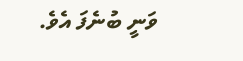ވަނީ ބުނެފަ އެވެ.